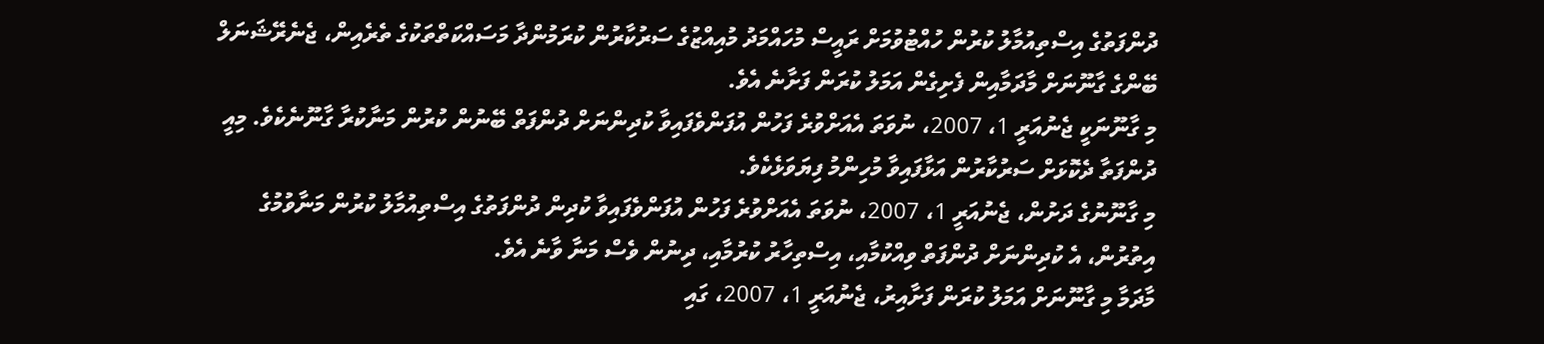ދުންފަތުގެ އިސްތިއުމާލު ކުރުން ހުއްޓުވުމަށް ރައީސް މުހައްމަދު މުއިއްޒުގެ ސަރުކާރުން ކުރަމުންދާ މަސައްކަތްތަކުގެ ތެރެއިން، ޖެނެރޭޝަނަލް ބޭންގެ ގާނޫނަށް މާދަމާއިން ފެށިގެން އަމަލު ކުރަން ފަށާނެ އެވެ.
މި ގާނޫނަކީ ޖެނުއަރީ 1، 2007، ނުވަތަ އެއަށްވުރެ ފަހުން އުފަންވެފައިވާ ކުދިންނަށް ދުންފަތް ބޭނުން ކުރުން މަނާކުރާ ގާނޫނެކެވެ. މިއީ ދުންފަތާ ދެކޮޅަށް ސަރުކާރުން އަޅާފައިވާ މުހިންމު ފިޔަވަޅެކެވެ.
މި ގާނޫނުގެ ދަށުން، ޖެނުއަރީ 1، 2007، ނުވަތަ އެއަށްވުރެ ފަހުން އުފަންވެފައިވާ ކުދިން ދުންފަތުގެ އިސްތިއުމާލު ކުރުން މަނާވުމުގެ އިތުރުން، އެ ކުދިންނަށް ދުންފަތް ވިއްކުމާއި، އިސްތިހާރު ކުރުމާއި، ދިނުން ވެސް މަނާ ވާނެ އެވެ.
މާދަމާ މި ގާނޫނަށް އަމަލު ކުރަން ފަށާއިރު، ޖެނުއަރީ 1، 2007، ގައި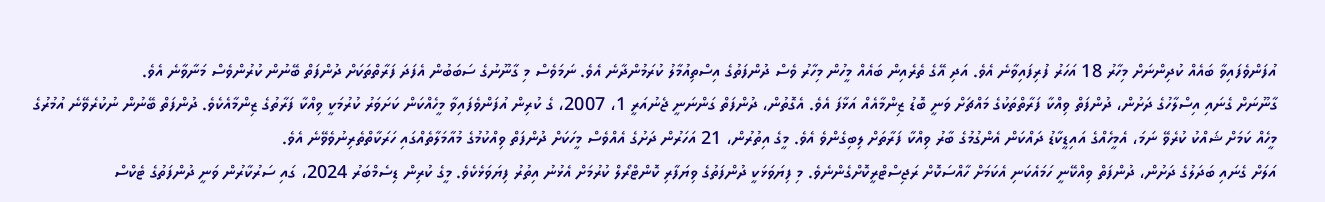އުފަންވެފައިވާ ބައެއް ކުދިންނަށް މިހާރު 18 އަހަރު ފުރިފައިވާނެ އެވެ. އަދި އޭގެ ތެރެއިން ބައެއް މީހުން މިހާރު ވެސް ދުންފަތުގެ އިސްތިއުމާލު ކުރަމުންދާނެ އެވެ. ނަމަވެސް މި ގާނޫނުގެ ސަބަބުން އެފަދަ ފަރާތްތަކަށް ދުންފަތް ބޭނުން ކުރުންވެސް މަނާވާނެ އެވެ.
ގާނޫނަށް ގެނައި އިސްލާހުގެ ދަށުން، ދުންފަތް ވިއްކާ ފަރާތްތަކުގެ މައްޗަށް ވަނީ ބޮޑު ޒިންމާއެއް އަޅާފަ އެވެ. އެގޮތުން، ދުންފަތް ގަންނަނީ ޖެނުއަރީ 1، 2007، ގެ ކުރިން އުފަންވެފައިވާ މީހެއްކަން ކަށަވަރު ކުރުމަކީ ވިއްކާ ފަރާތުގެ ޒިންމާއެކެވެ. ދުންފަތް ބޭނުން ނުކުރެވޭނެ އުމުރުގެ މީހެއް ކަމަށް ޝައްކު ކުރެވޭ ނަމަ، އެމީހެއްގެ އައިޑީކާޑު ދައްކަން އެންގުމުގެ ބާރު ވިއްކާ ފަރާތަށް ލިބިގެންވެ އެވެ. މީގެ އިތުރުން، 21 އަހަރުން ދަށުގެ އެއްވެސް މީހަކަށް ދުންފަތް ވިއްކުމުގެ މުއާމަލާތެއްގައި ހަރަކާތްތެރިނުވެވޭނެ އެވެ.
އަލަށް ގެނައި ބަދަލުގެ ދަށުން، ދުންފަތް ވިއްކޭނީ ހަމައެކަނި އެކަމަށް ހާއްސަކޮށް ރަޖިސްޓްރީކޮށްގެންނެވެ. މި ފިޔަވަޅަކީ ދުންފަތުގެ ވިޔަފާރި ކޮންޓްރޯލް ކުރުމަށް އެޅުނު އިތުރު ފިޔަވަޅެކެވެ. މީގެ ކުރިން ޑިސެމްބަރު 2024، ގައި ސަރުކާރުން ވަނީ ދުންފަތުގެ ޓެކްސް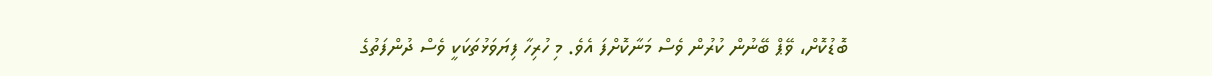ބޮޑުކޮށް، ވޭޕް ބޭނުން ކުރުން ވެސް މަނާކޮށްފަ އެވެ. މި ހުރިހާ ފިޔަވަޅުތަކަކީ ވެސް ދުންފަތުގެ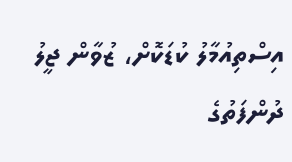އިސްތިއުމާލު ކުޑަކޮށް، ޒުވާން ޖީލު ދުންފަތުގެ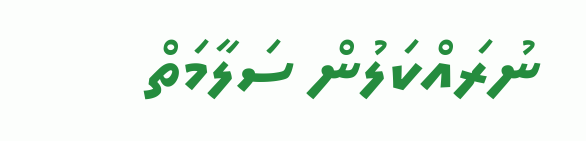ނުރައްކަލުން ސަލާމަތް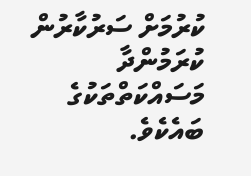ކުރުމަށް ސަރުކާރުން ކުރަމުންދާ މަސައްކަތްތަކުގެ ބައެކެވެ.